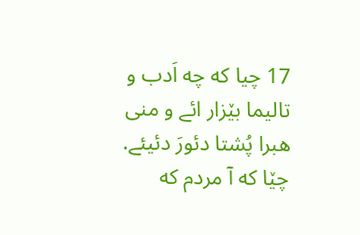17 چیا که چه اَدب و تالیما بێزار ائے و منی هبرا پُشتا دئورَ دئیئے.
چێا که آ مردم که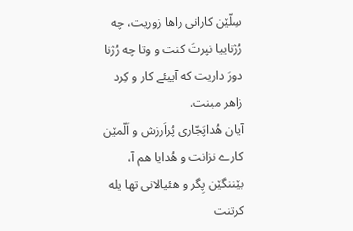سِلّێن کارانی راها زوریت، چه رُژناییا نپرتَ کنت و وتا چه رُژنا دورَ داریت که آییئے کار و کِرد زاهر مبنت.
آیان هُداپَجّاری پُراَرزش و اَلّمێن کارے نزانت و هُدایا هم آ، بێننگێن پِگر و هئیالانی تها یله کرتنت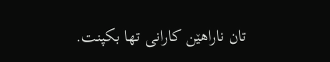تان ناراهێن کارانی تها بکپنت.